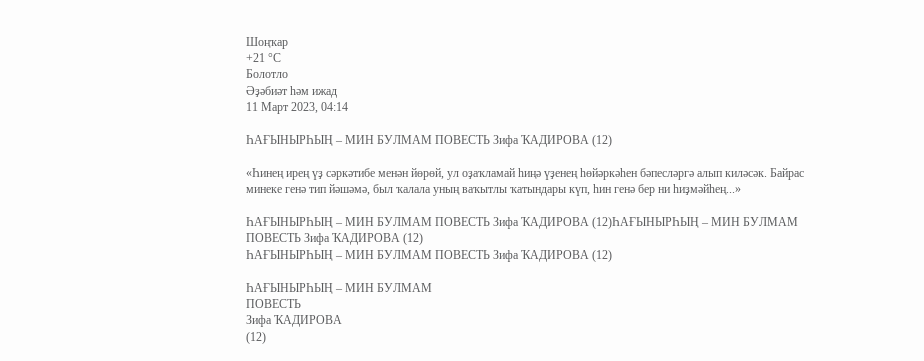Шоңҡар
+21 °С
Болотло
Әҙәбиәт һәм ижад
11 Март 2023, 04:14

ҺАҒЫНЫРҺЫҢ – МИН БУЛМАМ ПОВЕСТЬ Зифа ҠАДИРОВА (12)

«Һинең ирең үҙ сәркәтибе менән йөрөй, ул оҙаҡламай һиңә үҙенең һөйәркәһен бәпесләргә алып киләсәк. Байрас минеке генә тип йәшәмә, был ҡалала уның ваҡытлы ҡатындары күп, һин генә бер ни һиҙмәйһең...»

ҺАҒЫНЫРҺЫҢ – МИН БУЛМАМ ПОВЕСТЬ Зифа ҠАДИРОВА (12)ҺАҒЫНЫРҺЫҢ – МИН БУЛМАМ ПОВЕСТЬ Зифа ҠАДИРОВА (12)
ҺАҒЫНЫРҺЫҢ – МИН БУЛМАМ ПОВЕСТЬ Зифа ҠАДИРОВА (12)

ҺАҒЫНЫРҺЫҢ – МИН БУЛМАМ
ПОВЕСТЬ
Зифа ҠАДИРОВА
(12)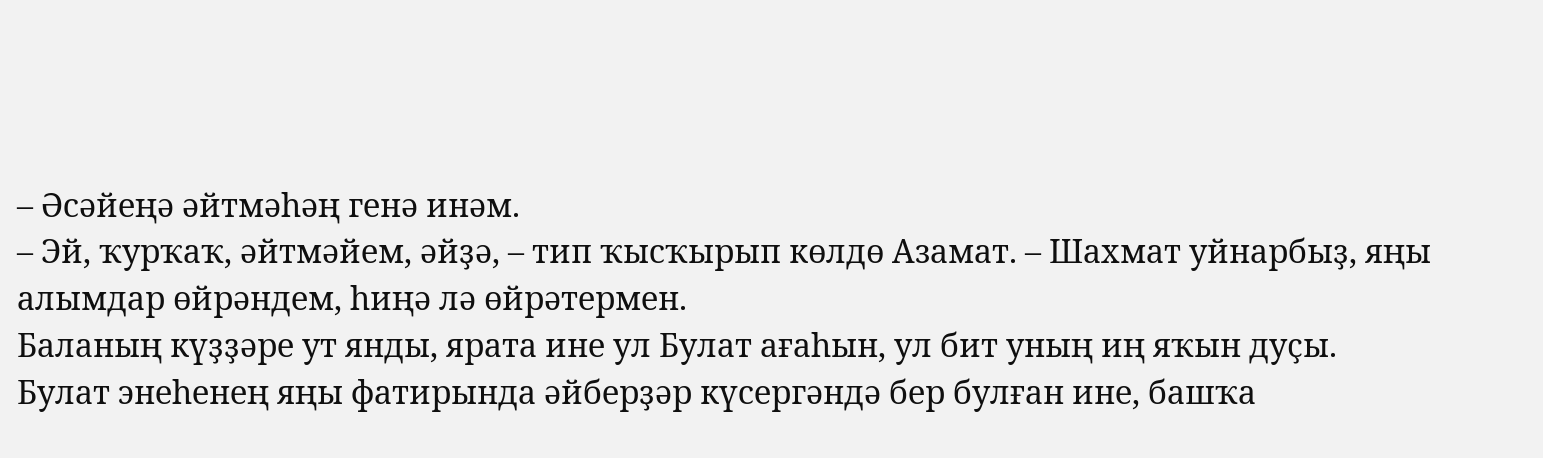– Әсәйеңә әйтмәһәң генә инәм.
– Эй, ҡурҡаҡ, әйтмәйем, әйҙә, – тип ҡысҡырып көлдө Азамат. – Шахмат уйнарбыҙ, яңы алымдар өйрәндем, һиңә лә өйрәтермен.
Баланың күҙҙәре ут янды, ярата ине ул Булат ағаһын, ул бит уның иң яҡын дуҫы.
Булат энеһенең яңы фатирында әйберҙәр күсергәндә бер булған ине, башҡа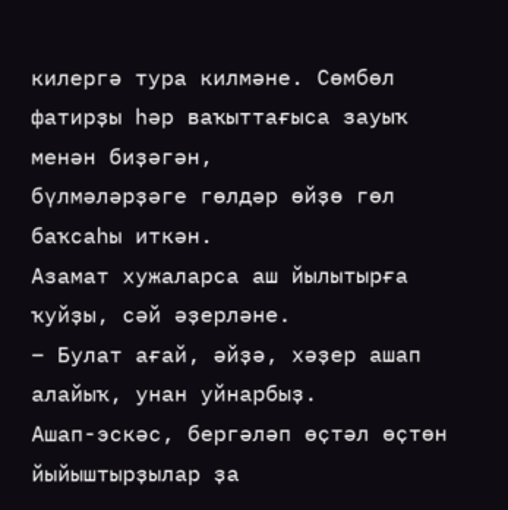килергә тура килмәне. Сөмбөл фатирҙы һәр ваҡыттағыса зауыҡ менән биҙәгән,
бүлмәләрҙәге гөлдәр өйҙө гөл баҡсаһы иткән.
Азамат хужаларса аш йылытырға ҡуйҙы, сәй әҙерләне.
– Булат ағай, әйҙә, хәҙер ашап алайыҡ, унан уйнарбыҙ.
Ашап-эскәс, бергәләп өҫтәл өҫтөн йыйыштырҙылар ҙа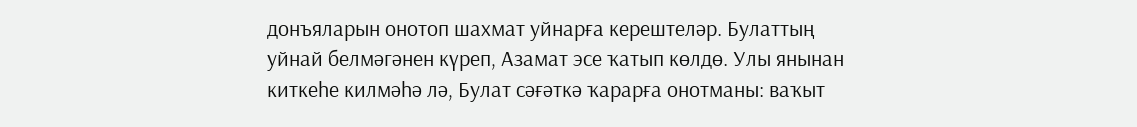донъяларын онотоп шахмат уйнарға керештеләр. Булаттың уйнай белмәгәнен күреп, Азамат эсе ҡатып көлдө. Улы янынан киткеһе килмәһә лә, Булат сәғәткә ҡарарға онотманы: ваҡыт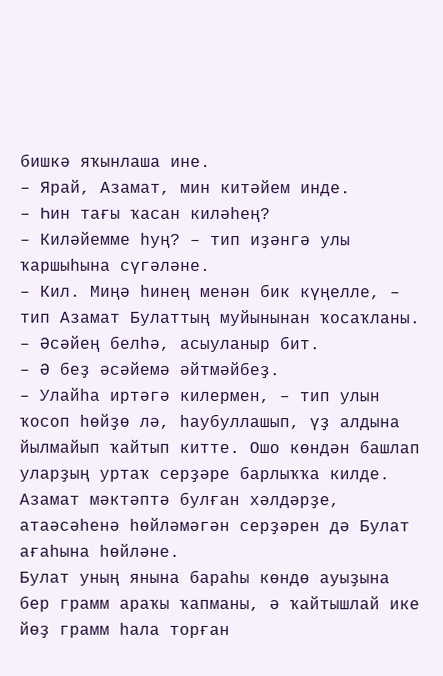бишкә яҡынлаша ине.
– Ярай, Азамат, мин китәйем инде.
– Һин тағы ҡасан киләһең?
– Киләйемме һуң? – тип иҙәнгә улы ҡаршыһына сүгәләне.
– Кил. Миңә һинең менән бик күңелле, – тип Азамат Булаттың муйынынан ҡосаҡланы.
– Әсәйең белһә, асыуланыр бит.
– Ә беҙ әсәйемә әйтмәйбеҙ.
– Улайһа иртәгә килермен, – тип улын ҡосоп һөйҙө лә, һаубуллашып, үҙ алдына йылмайып ҡайтып китте. Ошо көндән башлап уларҙың уртаҡ серҙәре барлыҡҡа килде. Азамат мәктәптә булған хәлдәрҙе, атаәсәһенә һөйләмәгән серҙәрен дә Булат ағаһына һөйләне.
Булат уның янына бараһы көндө ауыҙына бер грамм араҡы ҡапманы, ә ҡайтышлай ике йөҙ грамм һала торған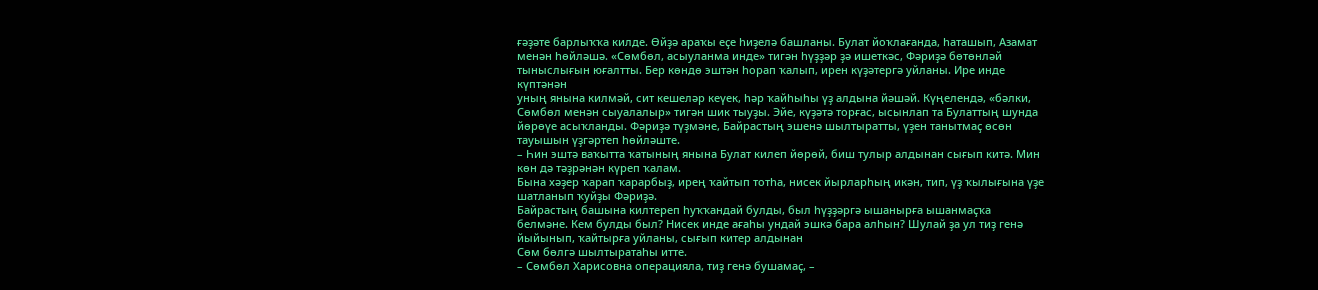ғәҙәте барлыҡҡа килде. Өйҙә араҡы еҫе һиҙелә башланы. Булат йоҡлағанда, һаташып, Азамат менән һөйләшә. «Сөмбөл, асыуланма инде» тигән һүҙҙәр ҙә ишеткәс, Фәриҙә бөтөнләй тыныслығын юғалтты. Бер көндө эштән һорап ҡалып, ирен күҙәтергә уйланы. Ире инде күптәнән
уның янына килмәй, сит кешеләр кеүек, һәр ҡайһыһы үҙ алдына йәшәй. Күңелендә, «бәлки, Сөмбөл менән сыуалалыр» тигән шик тыуҙы. Эйе, күҙәтә торғас, ысынлап та Булаттың шунда йөрөүе асыҡланды. Фәриҙә түҙмәне, Байрастың эшенә шылтыратты, үҙен танытмаҫ өсөн тауышын үҙгәртеп һөйләште.
– Һин эштә ваҡытта ҡатының янына Булат килеп йөрөй, биш тулыр алдынан сығып китә. Мин көн дә тәҙрәнән күреп ҡалам.
Бына хәҙер ҡарап ҡарарбыҙ, ирең ҡайтып тотһа, нисек йырларһың икән, тип, үҙ ҡылығына үҙе шатланып ҡуйҙы Фәриҙә.
Байрастың башына килтереп һуҡҡандай булды, был һүҙҙәргә ышанырға ышанмаҫҡа белмәне. Кем булды был? Нисек инде ағаһы ундай эшкә бара алһын? Шулай ҙа ул тиҙ генә йыйынып, ҡайтырға уйланы, сығып китер алдынан
Сөм бөлгә шылтыратаһы итте.
– Сөмбөл Харисовна операцияла, тиҙ генә бушамаҫ, –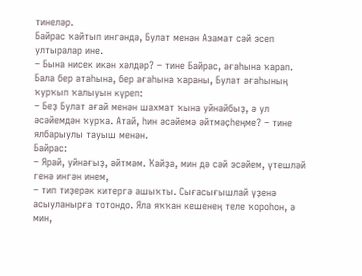тинеләр.
Байрас ҡайтып ингәндә, Булат менән Азамат сәй эсеп ултыралар ине.
– Бына нисек икән хәлдәр? – тине Байрас, ағаһына ҡарап.
Бала бер атаһына, бер ағаһына ҡараны, Булат ағаһының ҡурҡып ҡалыуын күреп:
– Беҙ Булат ағай менән шахмат ҡына уйнайбыҙ, ә ул әсәйемдән ҡурҡа. Атай, һин әсәйемә әйтмәҫһеңме? – тине ялбарыулы тауыш менән.
Байрас:
– Ярай, уйнағыҙ, әйтмәм. Ҡайҙа, мин дә сәй эсәйем, үтешләй генә ингән инем,
– тип тиҙерәк китергә ашыҡты. Сығасығышлай үҙенә асыуланырға тотондо. Яла яҡҡан кешенең теле ҡороһон, ә мин,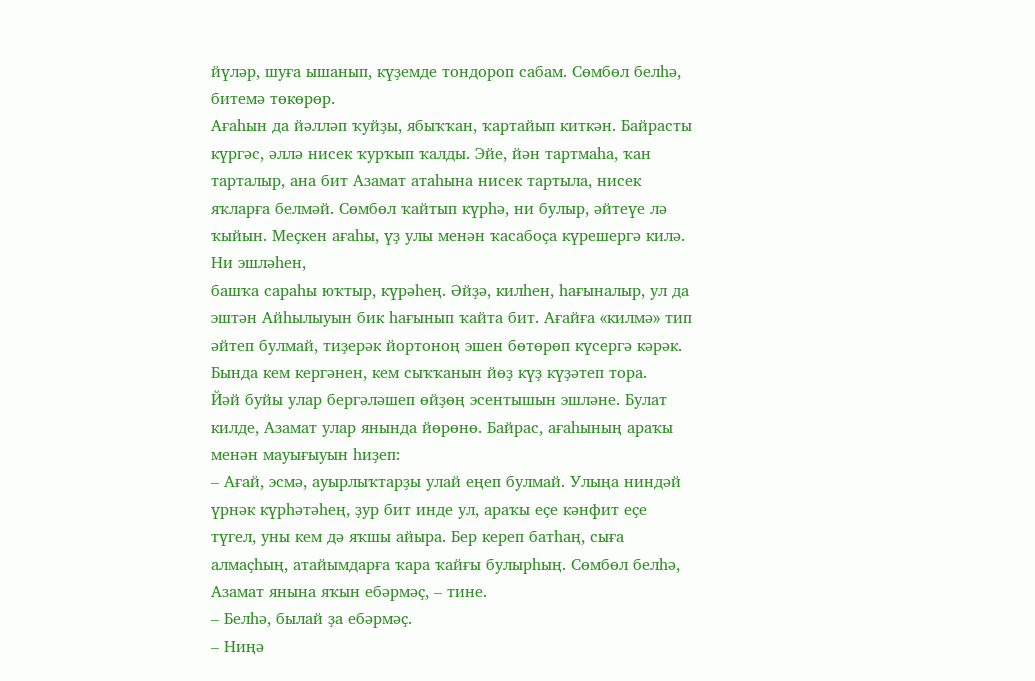йүләр, шуға ышанып, күҙемде тондороп сабам. Сөмбөл белһә, битемә төкөрөр.
Ағаһын да йәлләп ҡуйҙы, ябыҡҡан, ҡартайып киткән. Байрасты күргәс, әллә нисек ҡурҡып ҡалды. Эйе, йән тартмаһа, ҡан тарталыр, ана бит Азамат атаһына нисек тартыла, нисек яҡларға белмәй. Сөмбөл ҡайтып күрһә, ни булыр, әйтеүе лә ҡыйын. Меҫкен ағаһы, үҙ улы менән ҡасабоҫа күрешергә килә. Ни эшләһен,
башҡа сараһы юҡтыр, күрәһең. Әйҙә, килһен, һағыналыр, ул да эштән Айһылыуын бик һағынып ҡайта бит. Ағайға «килмә» тип әйтеп булмай, тиҙерәк йортоноң эшен бөтөрөп күсергә кәрәк. Бында кем кергәнен, кем сыҡҡанын йөҙ күҙ күҙәтеп тора.
Йәй буйы улар бергәләшеп өйҙөң эсентышын эшләне. Булат килде, Азамат улар янында йөрөнө. Байрас, ағаһының араҡы менән мауығыуын һиҙеп:
– Ағай, эсмә, ауырлыҡтарҙы улай еңеп булмай. Улыңа ниндәй үрнәк күрһәтәһең, ҙур бит инде ул, араҡы еҫе кәнфит еҫе түгел, уны кем дә яҡшы айыра. Бер кереп батһаң, сыға алмаҫһың, атайымдарға ҡара ҡайғы булырһың. Сөмбөл белһә, Азамат янына яҡын ебәрмәҫ, – тине.
– Белһә, былай ҙа ебәрмәҫ.
– Ниңә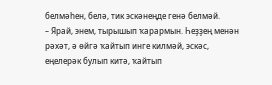белмәһен, белә, тик эскәнеңде генә белмәй.
– Ярай, энем, тырышып ҡарармын. Һеҙҙең менән рәхәт, ә өйгә ҡайтып инге килмәй, эскәс, еңелерәк булып китә, ҡайтып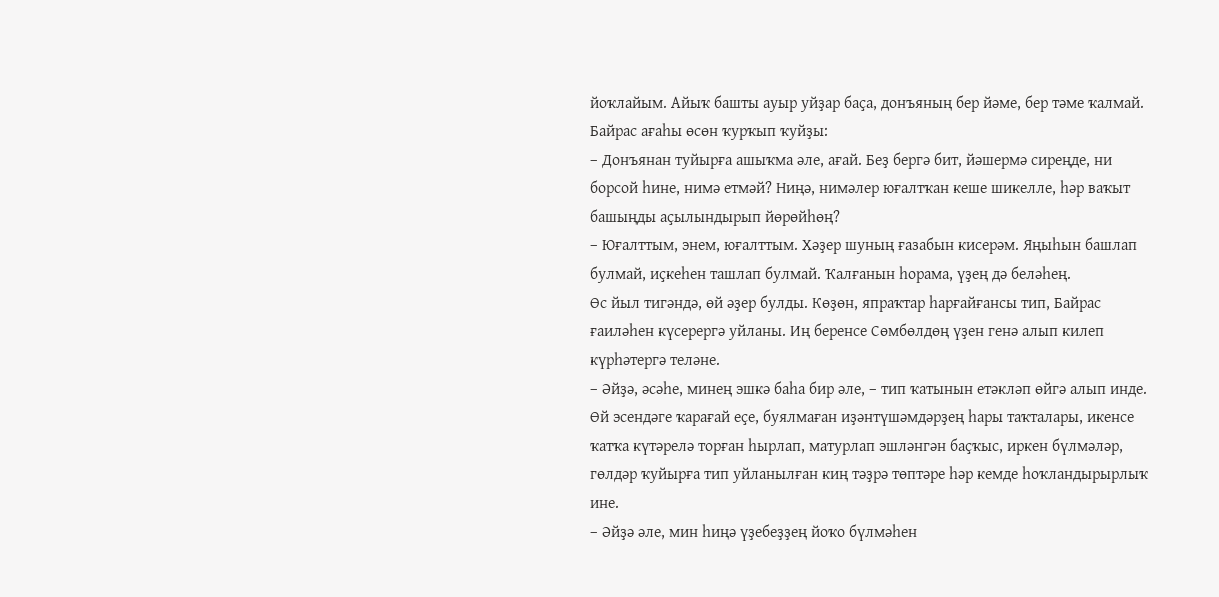йоҡлайым. Айыҡ башты ауыр уйҙар баҫа, донъяның бер йәме, бер тәме ҡалмай.
Байрас ағаһы өсөн ҡурҡып ҡуйҙы:
– Донъянан туйырға ашыҡма әле, ағай. Беҙ бергә бит, йәшермә сиреңде, ни борсой һине, нимә етмәй? Ниңә, нимәлер юғалтҡан кеше шикелле, һәр ваҡыт
башыңды аҫылындырып йөрөйһөң?
– Юғалттым, энем, юғалттым. Хәҙер шуның ғазабын кисерәм. Яңыһын башлап булмай, иҫкеһен ташлап булмай. Ҡалғанын һорама, үҙең дә беләһең.
Өс йыл тигәндә, өй әҙер булды. Көҙөн, япраҡтар һарғайғансы тип, Байрас ғаиләһен күсерергә уйланы. Иң беренсе Сөмбөлдөң үҙен генә алып килеп күрһәтергә теләне.
– Әйҙә, әсәһе, минең эшкә баһа бир әле, – тип ҡатынын етәкләп өйгә алып инде.
Өй эсендәге ҡарағай еҫе, буялмаған иҙәнтүшәмдәрҙең һары таҡталары, икенсе ҡатҡа күтәрелә торған һырлап, матурлап эшләнгән баҫҡыс, иркен бүлмәләр, гөлдәр ҡуйырға тип уйланылған киң тәҙрә төптәре һәр кемде һоҡландырырлыҡ ине.
– Әйҙә әле, мин һиңә үҙебеҙҙең йоҡо бүлмәһен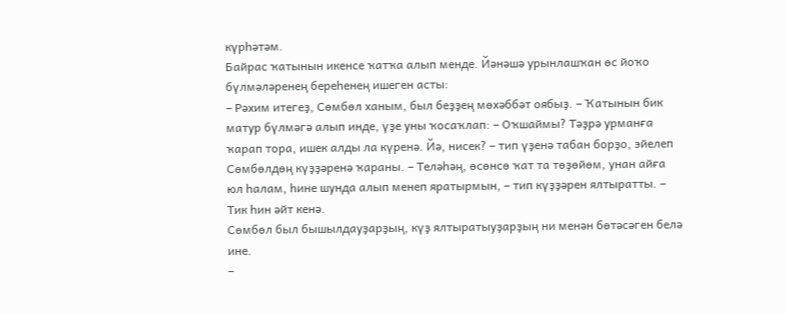күрһәтәм.
Байрас ҡатынын икенсе ҡатҡа алып менде. Йәнәшә урынлашҡан өс йоҡо бүлмәләренең береһенең ишеген асты:
– Рәхим итегеҙ, Сөмбөл ханым, был беҙҙең мөхәббәт оябыҙ. – Ҡатынын бик матур бүлмәгә алып инде, үҙе уны ҡосаҡлап: – Оҡшаймы? Тәҙрә урманға ҡарап тора, ишек алды ла күренә. Йә, нисек? – тип үҙенә табан борҙо, эйелеп Сөмбөлдөң күҙҙәренә ҡараны. – Теләһәң, өсөнсө ҡат та төҙөйөм, унан айға юл һалам, һине шунда алып менеп яратырмын, – тип күҙҙәрен ялтыратты. – Тик һин әйт кенә.
Сөмбөл был бышылдауҙарҙың, күҙ ялтыратыуҙарҙың ни менән бөтәсәген белә ине.
–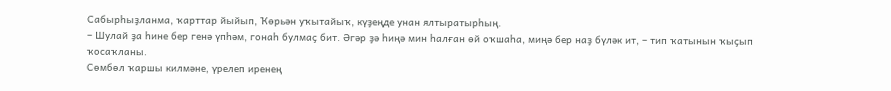Сабырһыҙланма, ҡарттар йыйып, Ҡөрьән уҡытайыҡ, күҙеңде унан ялтыратырһың.
– Шулай ҙа һине бер генә үпһәм, гонаһ булмаҫ бит. Әгәр ҙә һиңә мин һалған өй оҡшаһа, миңә бер наҙ бүләк ит, – тип ҡатынын ҡыҫып ҡосаҡланы.
Сөмбөл ҡаршы килмәне, үрелеп иренең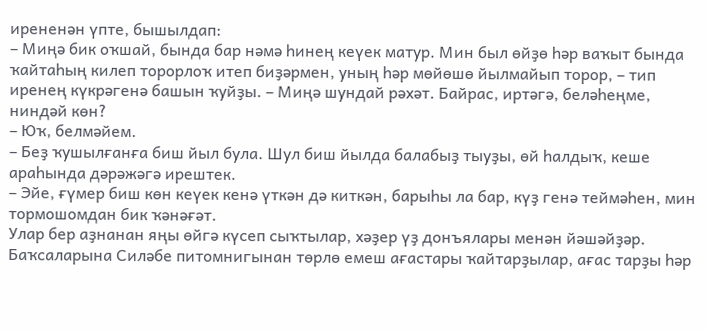ирененән үпте, бышылдап:
– Миңә бик оҡшай, бында бар нәмә һинең кеүек матур. Мин был өйҙө һәр ваҡыт бында ҡайтаһың килеп торорлоҡ итеп биҙәрмен, уның һәр мөйөшө йылмайып торор, – тип иренең күкрәгенә башын ҡуйҙы. – Миңә шундай рәхәт. Байрас, иртәгә, беләһеңме, ниндәй көн?
– Юҡ, белмәйем.
– Беҙ ҡушылғанға биш йыл була. Шул биш йылда балабыҙ тыуҙы, өй һалдыҡ, кеше араһында дәрәжәгә ирештек.
– Эйе, ғүмер биш көн кеүек кенә үткән дә киткән, барыһы ла бар, күҙ генә теймәһен, мин тормошомдан бик ҡәнәғәт.
Улар бер аҙнанан яңы өйгә күсеп сыҡтылар, хәҙер үҙ донъялары менән йәшәйҙәр. Баҡсаларына Силәбе питомнигынан төрлө емеш ағастары ҡайтарҙылар, ағас тарҙы һәр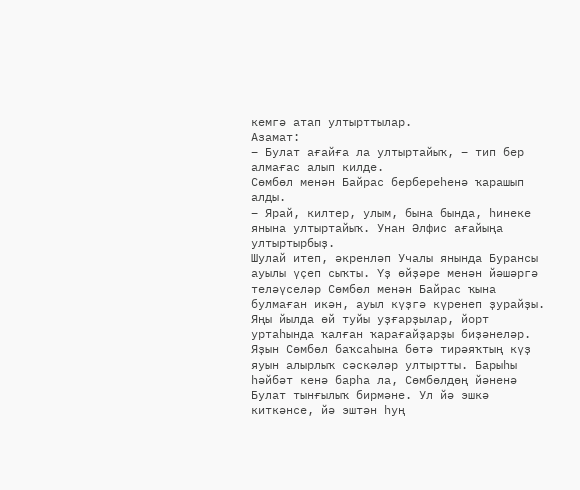кемгә атап ултырттылар.
Азамат:
– Булат ағайға ла ултыртайыҡ, – тип бер алмағас алып килде.
Сөмбөл менән Байрас бербереһенә ҡарашып алды.
– Ярай, килтер, улым, бына бында, һинеке янына ултыртайыҡ. Унан Әлфис ағайыңа ултыртырбыҙ.
Шулай итеп, әкренләп Учалы янында Бурансы ауылы үҫеп сыҡты. Үҙ өйҙәре менән йәшәргә теләүселәр Сөмбөл менән Байрас ҡына булмаған икән, ауыл күҙгә күренеп ҙурайҙы.
Яңы йылда өй туйы уҙғарҙылар, йорт уртаһында ҡалған ҡарағайҙарҙы биҙәнеләр. Яҙын Сөмбөл баҡсаһына бөтә тирәяҡтың күҙ яуын алырлыҡ сәскәләр ултыртты. Барыһы һәйбәт кенә барһа ла, Сөмбөлдөң йәненә Булат тынғылыҡ бирмәне. Ул йә эшкә киткәнсе, йә эштән һуң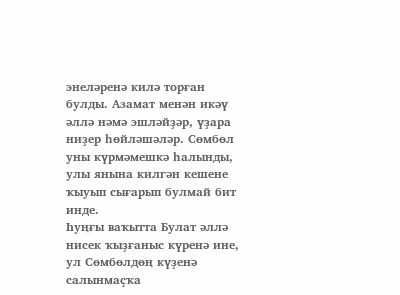энеләренә килә торған булды. Азамат менән икәү әллә нәмә эшләйҙәр, үҙара ниҙер һөйләшәләр. Сөмбөл уны күрмәмешкә һалынды, улы янына килгән кешене ҡыуып сығарып булмай бит инде.
Һуңғы ваҡытта Булат әллә нисек ҡыҙғаныс күренә ине, ул Сөмбөлдөң күҙенә салынмаҫҡа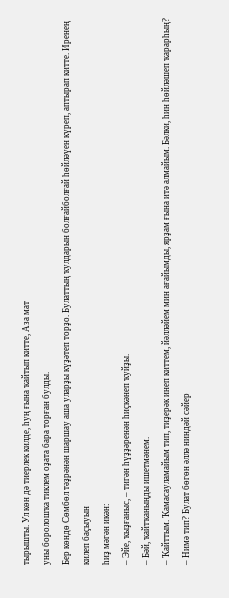тырышты. Ул көн дә тиерлек килде, һуң ғына ҡайтып китте, Аза мат
уны боролошҡа тиклем оҙата бара торған булды.
Бер көндө Сөмбөл тәҙрәнән шаршау аша уларҙы күҙәтеп торҙо. Булаттың ҡулдарын болғайболғай һөйләүен күреп, аптырап китте. Иренең килеп баҫыуын
һиҙ мәгән икән:
– Эйе, ҡыҙғаныс, – тигән һүҙҙәренән һиҫкәнеп ҡуйҙы.
– Бәй, ҡайтҡаныңды ишетмәнем.
– Ҡайттым. Ҡамасауламайым тип, тиҙерәк инеп киттем, йәлләйем мин ағайымды, ярҙам ғына итә алмайым. Бәлки, һин һөйләшеп ҡарарһың?
– Нимә тип? Булат бөгөн әллә ниндәй сәйер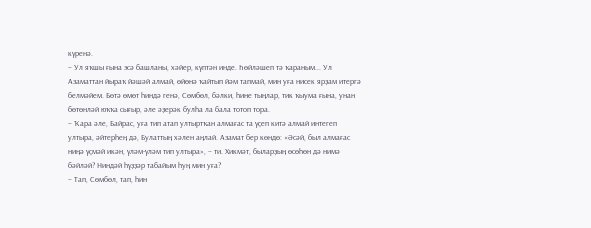күренә.
– Ул яҡшы ғына эсә башланы, хәйер, күптән инде. Һөйләшеп тә ҡараным... Ул Азаматтан йыраҡ йәшәй алмай, өйөнә ҡайтып йәм тапмай, мин уға нисек ярҙам итергә белмәйем. Бөтә өмөт һиндә генә, Сөмбөл, бәлки, һине тыңлар, тик ҡыума ғына, унан бөтөнләй юҡҡа сығыр, әле әҙерәк булһа ла бала тотоп тора.
– Ҡара әле, Байрас, уға тип атап ултыртҡан алмағас та үҫеп китә алмай интегеп ултыра, әйтерһең дә, Булаттың хәлен аңлай. Азамат бер көндө: «Әсәй, был алмағас ниңә үҫмәй икән, үләм-үләм тип ултыра», – ти. Хикмәт, быларҙың өсөһөн дә нимә бәйләй? Ниндәй һүҙҙәр табайым һуң мин уға?
– Тап, Сөмбөл, тап, һин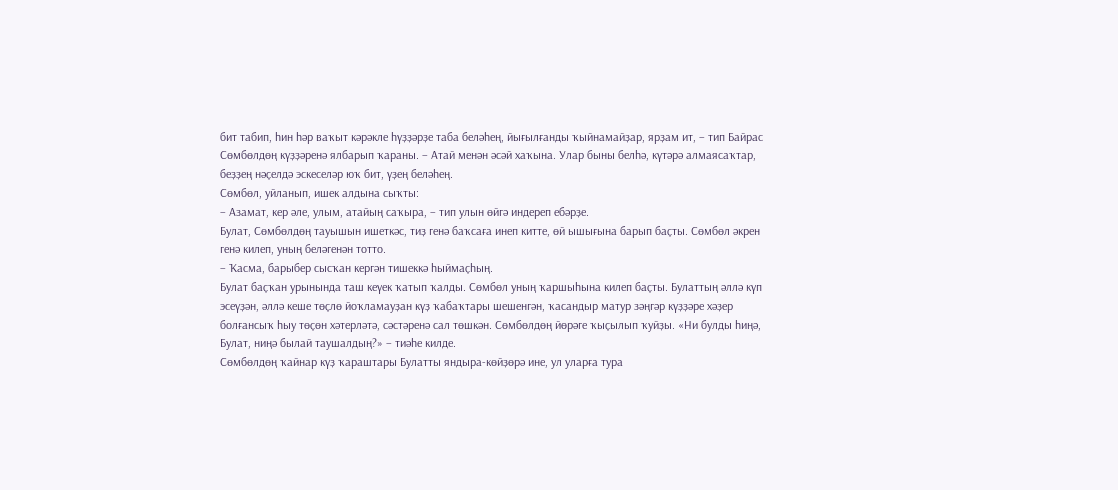бит табип, һин һәр ваҡыт кәрәкле һүҙҙәрҙе таба беләһең, йығылғанды ҡыйнамайҙар, ярҙам ит, – тип Байрас Сөмбөлдөң күҙҙәренә ялбарып ҡараны. – Атай менән әсәй хаҡына. Улар быны белһә, күтәрә алмаясаҡтар, беҙҙең нәҫелдә эскеселәр юҡ бит, үҙең беләһең.
Сөмбөл, уйланып, ишек алдына сыҡты:
– Азамат, кер әле, улым, атайың саҡыра, – тип улын өйгә индереп ебәрҙе.
Булат, Сөмбөлдөң тауышын ишеткәс, тиҙ генә баҡсаға инеп китте, өй ышығына барып баҫты. Сөмбөл әкрен генә килеп, уның беләгенән тотто.
– Ҡасма, барыбер сысҡан кергән тишеккә һыймаҫһың.
Булат баҫҡан урынында таш кеүек ҡатып ҡалды. Сөмбөл уның ҡаршыһына килеп баҫты. Булаттың әллә күп эсеүҙән, әллә кеше төҫлө йоҡламауҙан күҙ ҡабаҡтары шешенгән, ҡасандыр матур зәңгәр күҙҙәре хәҙер болғансыҡ һыу төҫөн хәтерләтә, сәстәренә сал төшкән. Сөмбөлдөң йөрәге ҡыҫылып ҡуйҙы. «Ни булды һиңә, Булат, ниңә былай таушалдың?» – тиәһе килде.
Сөмбөлдөң ҡайнар күҙ ҡараштары Булатты яндыра-көйҙөрә ине, ул уларға тура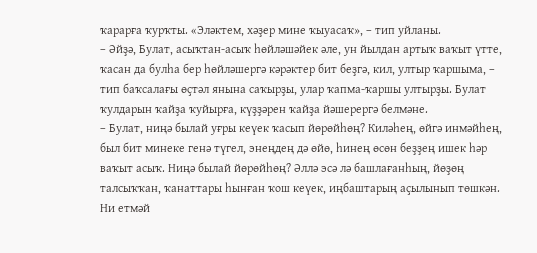ҡарарға ҡурҡты. «Эләктем, хәҙер мине ҡыуасаҡ», – тип уйланы.
– Әйҙә, Булат, асыҡтан-асыҡ һөйләшәйек әле, ун йылдан артыҡ ваҡыт үтте, ҡасан да булһа бер һөйләшергә кәрәктер бит беҙгә, кил, ултыр ҡаршыма, – тип баҡсалағы өҫтәл янына саҡырҙы, улар ҡапма-ҡаршы ултырҙы. Булат ҡулдарын ҡайҙа ҡуйырға, күҙҙәрен ҡайҙа йәшерергә белмәне.
– Булат, ниңә былай уғры кеүек ҡасып йөрөйһөң? Киләһең, өйгә инмәйһең, был бит минеке генә түгел, энеңдең дә өйө, һинең өсөн беҙҙең ишек һәр ваҡыт асыҡ. Ниңә былай йөрөйһөң? Әллә эсә лә башлағанһың, йөҙөң талсыҡҡан, ҡанаттары һынған ҡош кеүек, иңбаштарың аҫылынып төшкән. Ни етмәй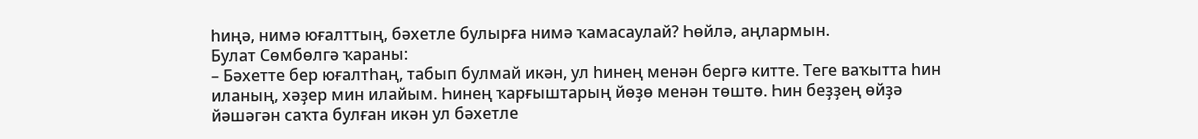һиңә, нимә юғалттың, бәхетле булырға нимә ҡамасаулай? Һөйлә, аңлармын.
Булат Сөмбөлгә ҡараны:
– Бәхетте бер юғалтһаң, табып булмай икән, ул һинең менән бергә китте. Теге ваҡытта һин иланың, хәҙер мин илайым. Һинең ҡарғыштарың йөҙө менән төштө. Һин беҙҙең өйҙә йәшәгән саҡта булған икән ул бәхетле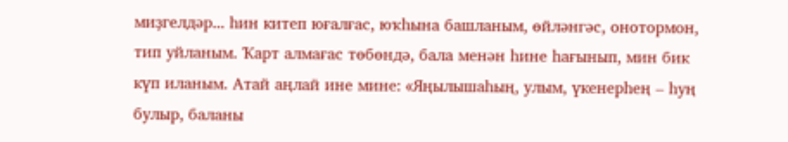миҙгелдәр... һин китеп юғалғас, юҡһына башланым, өйләнгәс, онотормон, тип уйланым. Ҡарт алмағас төбөндә, бала менән һине һағынып, мин бик күп иланым. Атай аңлай ине мине: «Яңылышаһың, улым, үкенерһең – һуң булыр, баланы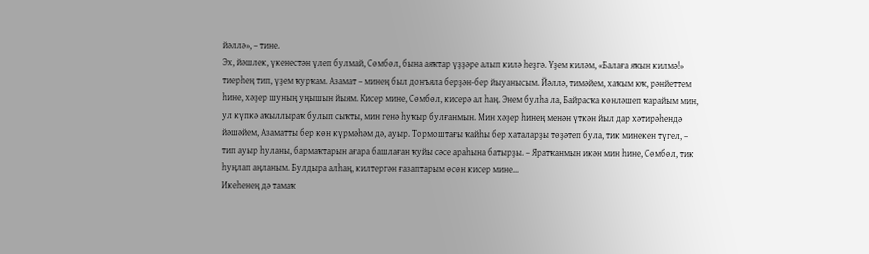йәллә», – тине.
Эх, йәшлек, үкенестән үлеп булмай, Сөмбөл, бына аяҡтар үҙҙәре алып килә һеҙгә. Үҙем киләм, «Балаға яҡын килмә!» тиерһең тип, үҙем ҡурҡам. Азамат – минең был донъяла берҙән-бер йыуанысым. Йәллә, тимәйем, хаҡым юҡ, рәнйеттем һине, хәҙер шуның уңышын йыям. Кисер мине, Сөмбөл, кисерә ал һаң. Энем булһа ла, Байрасҡа көнләшеп ҡарайым мин, ул күпкә аҡыллыраҡ булып сыҡты, мин генә һуҡыр булғанмын. Мин хәҙер һинең менән үткән йыл дар хәтирәһендә йәшәйем, Азаматты бер көн күрмәһәм дә, ауыр. Тормоштағы ҡайһы бер хаталарҙы төҙәтеп була, тик минекен түгел, – тип ауыр һуланы, бармаҡтарын ағара башлаған ҡуйы сәсе араһына батырҙы. – Яратҡанмын икән мин һине, Сөмбөл, тик һуңлап аңланым. Булдыра алһаң, килтергән ғазаптарым өсөн кисер мине...
Икеһенең дә тамаҡ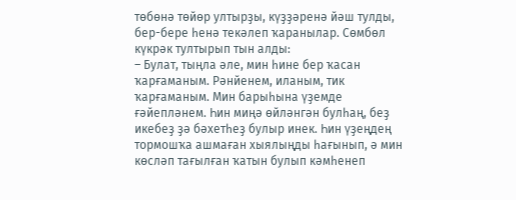төбөнә төйөр ултырҙы, күҙҙәренә йәш тулды, бер-бере һенә текәлеп ҡаранылар. Сөмбөл күкрәк тултырып тын алды:
– Булат, тыңла әле, мин һине бер ҡасан ҡарғаманым. Рәнйенем, иланым, тик ҡарғаманым. Мин барыһына үҙемде ғәйепләнем. Һин миңә өйләнгән булһаң, беҙ икебеҙ ҙә бәхетһеҙ булыр инек. Һин үҙеңдең тормошҡа ашмаған хыялыңды һағынып, ә мин көсләп тағылған ҡатын булып кәмһенеп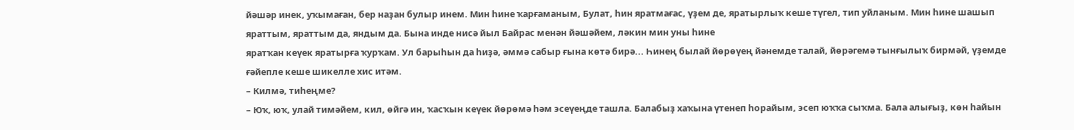йәшәр инек, уҡымаған, бер наҙан булыр инем. Мин һине ҡарғаманым, Булат, һин яратмағас, үҙем де, яратырлыҡ кеше түгел, тип уйланым. Мин һине шашып яраттым, яраттым да, яндым да. Бына инде нисә йыл Байрас менән йәшәйем, ләкин мин уны һине
яратҡан кеүек яратырға ҡурҡам. Ул барыһын да һиҙә, әммә сабыр ғына көтә бирә... Һинең былай йөрөүең йәнемде талай, йөрәгемә тынғылыҡ бирмәй, үҙемде ғәйепле кеше шикелле хис итәм.
– Килмә, тиһеңме?
– Юҡ, юҡ, улай тимәйем, кил, өйгә ин, ҡасҡын кеүек йөрөмә һәм эсеүеңде ташла. Балабыҙ хаҡына үтенеп һорайым, эсеп юҡҡа сыҡма. Бала алығыҙ, көн һайын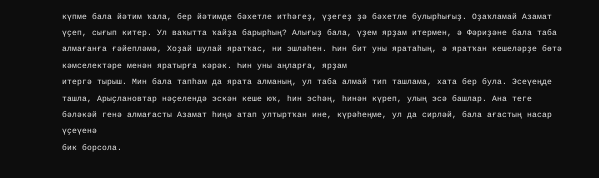күпме бала йәтим ҡала, бер йәтимде бәхетле итһәгеҙ, үҙегеҙ ҙә бәхетле булырһығыҙ. Оҙаҡламай Азамат үҫеп, сығып китер. Ул ваҡытта ҡайҙа барырһың? Алығыҙ бала, үҙем ярҙам итермен, ә Фәриҙәне бала таба алмағанға ғәйепләмә, Хоҙай шулай яратҡас, ни эшләһен. Һин бит уны яратаһың, ә яратҡан кешеләрҙе бөтә кәмселектәре менән яратырға кәрәк. Һин уны аңларға, ярҙам
итергә тырыш. Мин бала тапһам да ярата алманың, ул таба алмай тип ташлама, хата бер була. Эсеүеңде ташла, Арыҫлановтар нәҫелендә эскән кеше юҡ, һин эсһәң, һинән күреп, улың эсә башлар. Ана теге бәләкәй генә алмағасты Азамат һиңә атап ултыртҡан ине, күрәһеңме, ул да сирләй, бала ағастың насар үҫеүенә
бик борсола.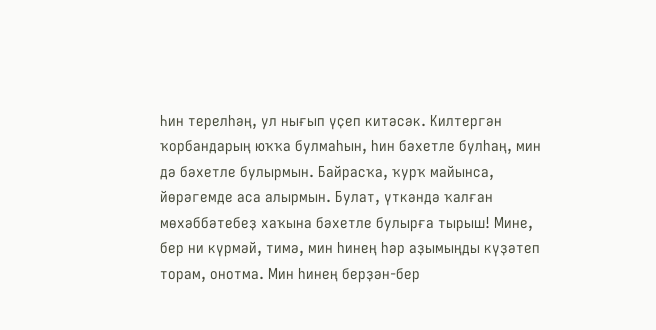Һин терелһәң, ул нығып үҫеп китәсәк. Килтергән ҡорбандарың юҡҡа булмаһын, һин бәхетле булһаң, мин дә бәхетле булырмын. Байрасҡа, ҡурҡ майынса, йөрәгемде аса алырмын. Булат, үткәндә ҡалған мөхәббәтебеҙ хаҡына бәхетле булырға тырыш! Мине, бер ни күрмәй, тимә, мин һинең һәр аҙымыңды күҙәтеп торам, онотма. Мин һинең берҙән-бер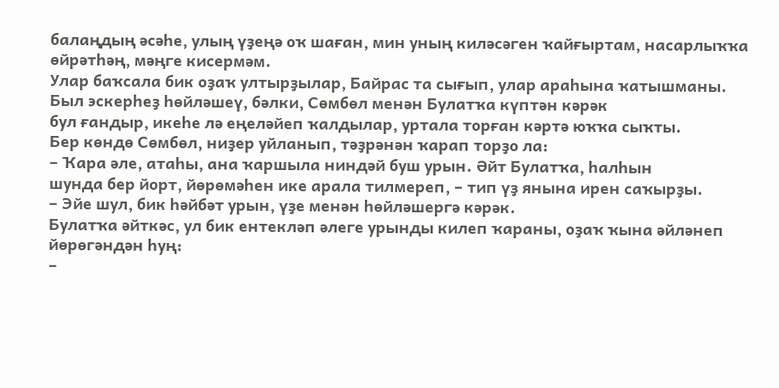балаңдың әсәһе, улың үҙеңә оҡ шаған, мин уның киләсәген ҡайғыртам, насарлыҡҡа өйрәтһәң, мәңге кисермәм.
Улар баҡсала бик оҙаҡ ултырҙылар, Байрас та сығып, улар араһына ҡатышманы. Был эскерһеҙ һөйләшеү, бәлки, Сөмбөл менән Булатҡа күптән кәрәк
бул ғандыр, икеһе лә еңеләйеп ҡалдылар, уртала торған кәртә юҡҡа сыҡты.
Бер көндө Сөмбөл, ниҙер уйланып, тәҙрәнән ҡарап торҙо ла:
– Ҡара әле, атаһы, ана ҡаршыла ниндәй буш урын. Әйт Булатҡа, һалһын
шунда бер йорт, йөрөмәһен ике арала тилмереп, – тип үҙ янына ирен саҡырҙы.
– Эйе шул, бик һәйбәт урын, үҙе менән һөйләшергә кәрәк.
Булатҡа әйткәс, ул бик ентекләп әлеге урынды килеп ҡараны, оҙаҡ ҡына әйләнеп йөрөгәндән һуң:
–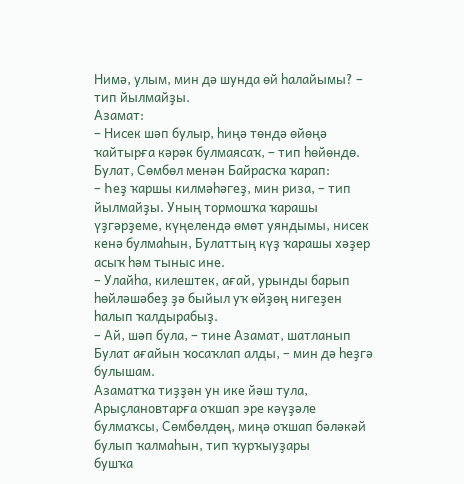Нимә, улым, мин дә шунда өй һалайымы? – тип йылмайҙы.
Азамат:
– Нисек шәп булыр, һиңә төндә өйөңә ҡайтырға кәрәк булмаясаҡ, – тип һөйөндө.
Булат, Сөмбөл менән Байрасҡа ҡарап:
– Һеҙ ҡаршы килмәһәгеҙ, мин риза, – тип йылмайҙы. Уның тормошҡа ҡарашы үҙгәрҙеме, күңелендә өмөт уяндымы, нисек кенә булмаһын, Булаттың күҙ ҡарашы хәҙер асыҡ һәм тыныс ине.
– Улайһа, килештек, ағай, урынды барып һөйләшәбеҙ ҙә быйыл уҡ өйҙөң нигеҙен һалып ҡалдырабыҙ.
– Ай, шәп була, – тине Азамат, шатланып Булат ағайын ҡосаҡлап алды, – мин дә һеҙгә булышам.
Азаматҡа тиҙҙән ун ике йәш тула, Арыҫлановтарға оҡшап эре кәүҙәле булмаҡсы, Сөмбөлдөң, миңә оҡшап бәләкәй булып ҡалмаһын, тип ҡурҡыуҙары
бушҡа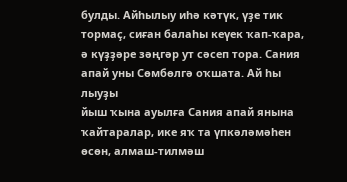булды. Айһылыу иһә кәтүк, үҙе тик тормаҫ, сиған балаһы кеүек ҡап-ҡара, ә күҙҙәре зәңгәр ут сәсеп тора. Сания апай уны Сөмбөлгә оҡшата. Ай һы лыуҙы
йыш ҡына ауылға Сания апай янына ҡайтаралар, ике яҡ та үпкәләмәһен өсөн, алмаш-тилмәш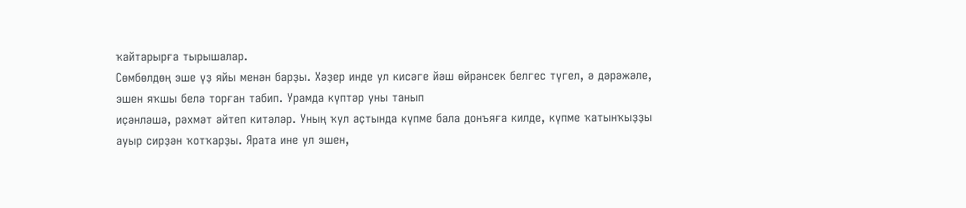ҡайтарырға тырышалар.
Сөмбөлдөң эше үҙ яйы менән барҙы. Хәҙер инде ул кисәге йәш өйрәнсек белгес түгел, ә дәрәжәле, эшен яҡшы белә торған табип. Урамда күптәр уны танып
иҫәнләшә, рәхмәт әйтеп китәләр. Уның ҡул аҫтында күпме бала донъяға килде, күпме ҡатынҡыҙҙы ауыр сирҙән ҡотҡарҙы. Ярата ине ул эшен,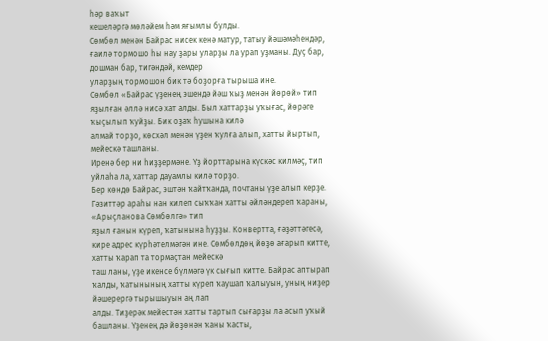һәр ваҡыт
кешеләргә мөләйем һәм яғымлы булды.
Сөмбөл менән Байрас нисек кенә матур, татыу йәшәмәһендәр, ғаилә тормошо һы нау ҙары уларҙы ла урап уҙманы. Дуҫ бар, дошман бар, тигәндәй, кемдер
уларҙың тормошон бик тә боҙорға тырыша ине.
Сөмбөл «Байрас үҙенең эшендә йәш ҡыҙ менән йөрөй» тип яҙылған әллә нисә хат алды. Был хаттарҙы уҡығас, йөрәге ҡыҫылып ҡуйҙы. Бик оҙаҡ һушына килә
алмай торҙо, көсхәл менән үҙен ҡулға алып, хатты йыртып, мейескә ташланы.
Иренә бер ни һиҙҙермәне. Үҙ йорттарына күскәс килмәҫ, тип уйлаһа ла, хаттар дауамлы килә торҙо.
Бер көндө Байрас, эштән ҡайтҡанда, почтаны үҙе алып керҙе. Гәзиттәр араһы нан килеп сыҡҡан хатты әйләндереп ҡараны, «Арыҫланова Сөмбөлгә» тип
яҙыл ғанын күреп, ҡатынына һуҙҙы. Конвертта, ғәҙәттәгесә, кире адрес күрһәтелмәгән ине. Сөмбөлдөң йөҙө ағарып китте, хатты ҡарап та тормаҫтан мейескә
таш ланы, үҙе икенсе бүлмәгә үк сығып китте. Байрас аптырап ҡалды, ҡатынының хатты күреп ҡаушап ҡалыуын, уның ниҙер йәшерергә тырышыуын аң лап
алды. Тиҙерәк мейестән хатты тартып сығарҙы ла асып уҡый башланы. Үҙенең дә йөҙөнән ҡаны ҡасты,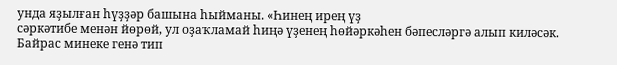унда яҙылған һүҙҙәр башына һыйманы. «Һинең ирең үҙ
сәркәтибе менән йөрөй, ул оҙаҡламай һиңә үҙенең һөйәркәһен бәпесләргә алып киләсәк. Байрас минеке генә тип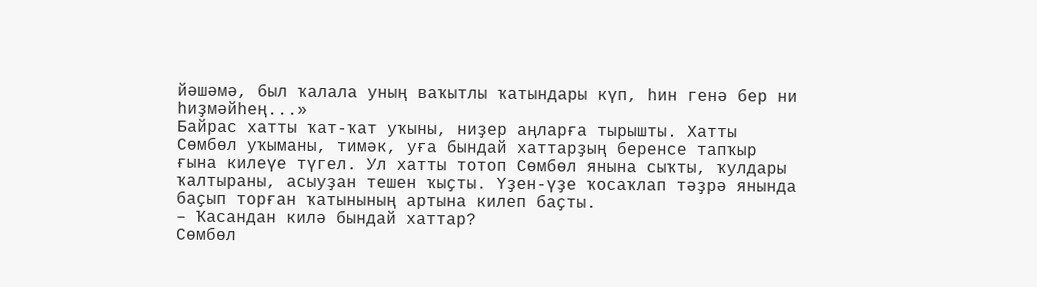йәшәмә, был ҡалала уның ваҡытлы ҡатындары күп, һин генә бер ни һиҙмәйһең...»
Байрас хатты ҡат-ҡат уҡыны, ниҙер аңларға тырышты. Хатты Сөмбөл уҡыманы, тимәк, уға бындай хаттарҙың беренсе тапҡыр ғына килеүе түгел. Ул хатты тотоп Сөмбөл янына сыҡты, ҡулдары ҡалтыраны, асыуҙан тешен ҡыҫты. Үҙен-үҙе ҡосаҡлап тәҙрә янында баҫып торған ҡатынының артына килеп баҫты.
– Ҡасандан килә бындай хаттар?
Сөмбөл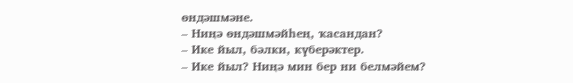өндәшмәне.
– Ниңә өндәшмәйһең, ҡасандан?
– Ике йыл, бәлки, күберәктер.
– Ике йыл? Ниңә мин бер ни белмәйем?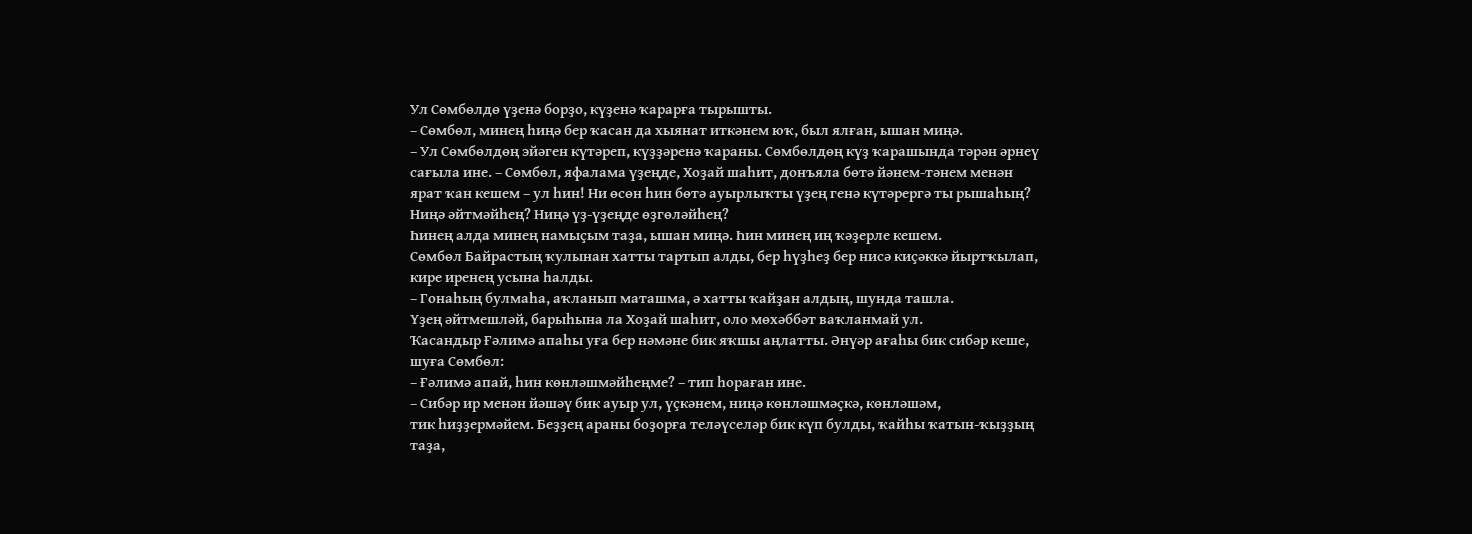Ул Сөмбөлдө үҙенә борҙо, күҙенә ҡарарға тырышты.
– Сөмбөл, минең һиңә бер ҡасан да хыянат иткәнем юҡ, был ялған, ышан миңә.
– Ул Сөмбөлдөң эйәген күтәреп, күҙҙәренә ҡараны. Сөмбөлдөң күҙ ҡарашында тәрән әрнеү сағыла ине. – Сөмбөл, яфалама үҙеңде, Хоҙай шаһит, донъяла бөтә йәнем-тәнем менән ярат ҡан кешем – ул һин! Ни өсөн һин бөтә ауырлыҡты үҙең генә күтәрергә ты рышаһың? Ниңә әйтмәйһең? Ниңә үҙ-үҙеңде өҙгөләйһең?
Һинең алда минең намыҫым таҙа, ышан миңә. Һин минең иң ҡәҙерле кешем.
Сөмбөл Байрастың ҡулынан хатты тартып алды, бер һүҙһеҙ бер нисә киҫәккә йыртҡылап, кире иренең усына һалды.
– Гонаһың булмаһа, аҡланып маташма, ә хатты ҡайҙан алдың, шунда ташла.
Үҙең әйтмешләй, барыһына ла Хоҙай шаһит, оло мөхәббәт ваҡланмай ул.
Ҡасандыр Ғәлимә апаһы уға бер нәмәне бик яҡшы аңлатты. Әнүәр ағаһы бик сибәр кеше, шуға Сөмбөл:
– Ғәлимә апай, һин көнләшмәйһеңме? – тип һораған ине.
– Сибәр ир менән йәшәү бик ауыр ул, үҫкәнем, ниңә көнләшмәҫкә, көнләшәм,
тик һиҙҙермәйем. Беҙҙең араны боҙорға теләүселәр бик күп булды, ҡайһы ҡатын-ҡыҙҙың таҙа,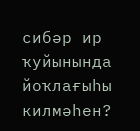сибәр ир ҡуйынында йоҡлағыһы килмәһен?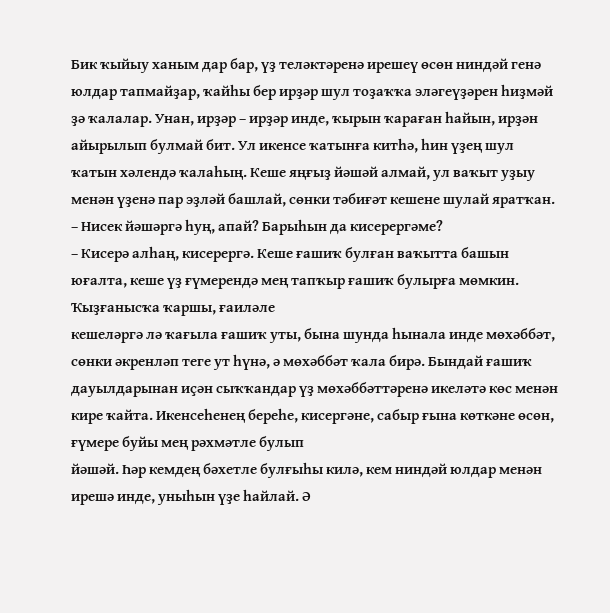Бик ҡыйыу ханым дар бар, үҙ теләктәренә ирешеү өсөн ниндәй генә юлдар тапмайҙар, ҡайһы бер ирҙәр шул тоҙаҡҡа эләгеүҙәрен һиҙмәй ҙә ҡалалар. Унан, ирҙәр – ирҙәр инде, ҡырын ҡараған һайын, ирҙән айырылып булмай бит. Ул икенсе ҡатынға китһә, һин үҙең шул ҡатын хәлендә ҡалаһың. Кеше яңғыҙ йәшәй алмай, ул ваҡыт уҙыу менән үҙенә пар эҙләй башлай, сөнки тәбиғәт кешене шулай яратҡан.
– Нисек йәшәргә һуң, апай? Барыһын да кисерергәме?
– Кисерә алһаң, кисерергә. Кеше ғашиҡ булған ваҡытта башын юғалта, кеше үҙ ғүмерендә мең тапҡыр ғашиҡ булырға мөмкин. Ҡыҙғанысҡа ҡаршы, ғаиләле
кешеләргә лә ҡағыла ғашиҡ уты, бына шунда һынала инде мөхәббәт, сөнки әкренләп теге ут һүнә, ә мөхәббәт ҡала бирә. Бындай ғашиҡ дауылдарынан иҫән сыҡҡандар үҙ мөхәббәттәренә икеләтә көс менән кире ҡайта. Икенсеһенең береһе, кисергәне, сабыр ғына көткәне өсөн, ғүмере буйы мең рәхмәтле булып
йәшәй. Һәр кемдең бәхетле булғыһы килә, кем ниндәй юлдар менән ирешә инде, уныһын үҙе һайлай. Ә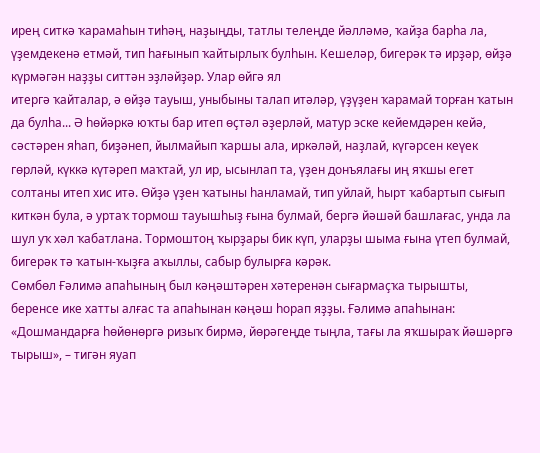ирең ситкә ҡарамаһын тиһәң, наҙыңды, татлы телеңде йәлләмә, ҡайҙа барһа ла, үҙемдекенә етмәй, тип һағынып ҡайтырлыҡ булһын. Кешеләр, бигерәк тә ирҙәр, өйҙә күрмәгән наҙҙы ситтән эҙләйҙәр. Улар өйгә ял
итергә ҡайталар, ә өйҙә тауыш, уныбыны талап итәләр, үҙүҙен ҡарамай торған ҡатын да булһа... Ә һөйәркә юҡты бар итеп өҫтәл әҙерләй, матур эске кейемдәрен кейә, сәстәрен яһап, биҙәнеп, йылмайып ҡаршы ала, иркәләй, наҙлай, күгәрсен кеүек гөрләй, күккә күтәреп маҡтай, ул ир, ысынлап та, үҙен донъялағы иң яҡшы егет солтаны итеп хис итә. Өйҙә үҙен ҡатыны һанламай, тип уйлай, һырт ҡабартып сығып киткән була, ә уртаҡ тормош тауышһыҙ ғына булмай, бергә йәшәй башлағас, унда ла шул уҡ хәл ҡабатлана. Тормоштоң ҡырҙары бик күп, уларҙы шыма ғына үтеп булмай, бигерәк тә ҡатын-ҡыҙға аҡыллы, сабыр булырға кәрәк.
Сөмбөл Ғәлимә апаһының был кәңәштәрен хәтеренән сығармаҫҡа тырышты, беренсе ике хатты алғас та апаһынан кәңәш һорап яҙҙы. Ғәлимә апаһынан:
«Дошмандарға һөйөнөргә ризыҡ бирмә, йөрәгеңде тыңла, тағы ла яҡшыраҡ йәшәргә тырыш», – тигән яуап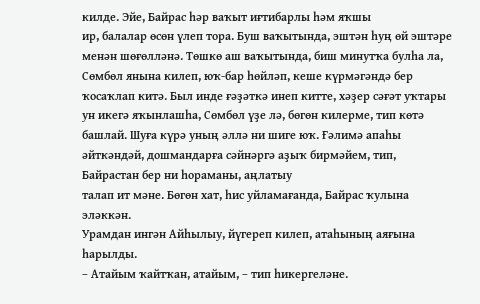килде. Эйе, Байрас һәр ваҡыт иғтибарлы һәм яҡшы
ир, балалар өсөн үлеп тора. Буш ваҡытында, эштән һуң өй эштәре менән шөғөлләнә. Төшкө аш ваҡытында, биш минутҡа булһа ла, Сөмбөл янына килеп, юҡ-бар һөйләп, кеше күрмәгәндә бер ҡосаҡлап китә. Был инде ғәҙәткә инеп китте, хәҙер сәғәт уҡтары ун икегә яҡынлашһа, Сөмбөл үҙе лә, бөгөн килерме, тип көтә башлай. Шуға күрә уның әллә ни шиге юҡ. Ғәлимә апаһы әйткәндәй, дошмандарға сәйнәргә аҙыҡ бирмәйем, тип, Байрастан бер ни һораманы, аңлатыу
талап ит мәне. Бөгөн хат, һис уйламағанда, Байрас ҡулына эләккән.
Урамдан ингән Айһылыу, йүгереп килеп, атаһының аяғына һарылды.
– Атайым ҡайтҡан, атайым, – тип һикергеләне.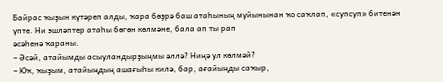Байрас ҡыҙын күтәреп алды, ҡара бөҙрә баш атаһының муйынынан ҡо саҡлап, «супсуп» битенән үпте. Ни эшләптер атаһы бөгөн көлмәне, бала ап ты рап
әсәһенә ҡараны.
– Әсәй, атайымды асыуландырҙыңмы әллә? Ниңә ул көлмәй?
– Юҡ, ҡыҙым, атайыңдың ашағыһы килә, бар, ағайыңды саҡыр,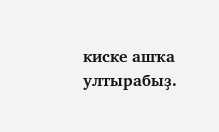киске ашҡа ултырабыҙ.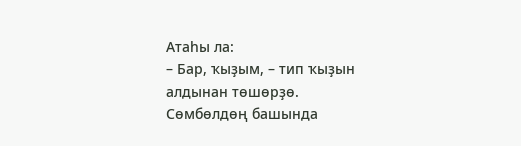Атаһы ла:
– Бар, ҡыҙым, – тип ҡыҙын алдынан төшөрҙө.
Сөмбөлдөң башында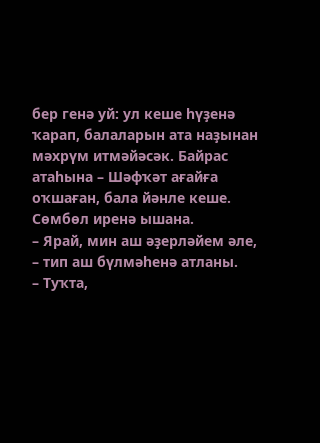бер генә уй: ул кеше һүҙенә ҡарап, балаларын ата наҙынан мәхрүм итмәйәсәк. Байрас атаһына – Шәфҡәт ағайға оҡшаған, бала йәнле кеше. Сөмбөл иренә ышана.
– Ярай, мин аш әҙерләйем әле, – тип аш бүлмәһенә атланы.
– Туҡта,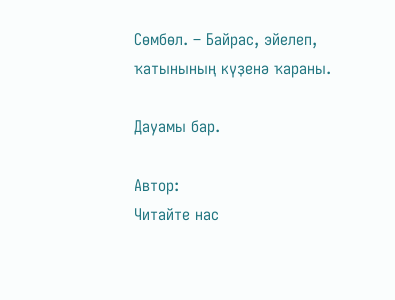Сөмбөл. – Байрас, эйелеп, ҡатынының күҙенә ҡараны.

Дауамы бар.

Автор:
Читайте нас